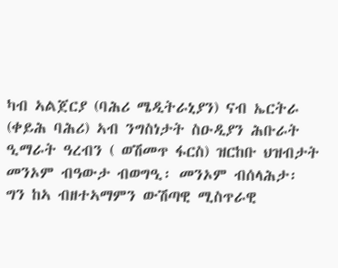ካብ ኣልጀርያ (ባሕሪ ሜዲትራኒያን) ናብ ኤርትራ (ቀይሕ ባሕሪ) ኣብ ንግስነታት ስዑዲያን ሕቡራት ዒማራት ዓረብን ( ወሽመጥ ፋርስ) ዝርከቡ ህዝብታት መንኦም ብዓውታ ብወግዒ፡ መንኦም ብሰላሕታ፡ ግን ከኣ ብዘተኣማምን ውሽጣዊ ሚስጥራዊ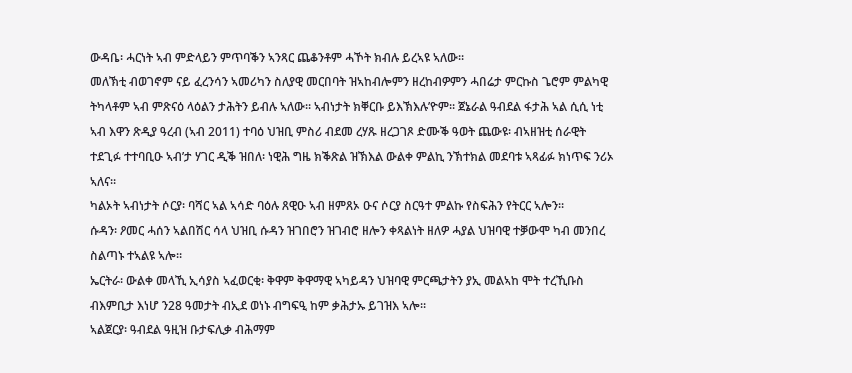ውዳቤ፡ ሓርነት ኣብ ምድላይን ምጥባቕን ኣንጻር ጨቆንቶም ሓኾት ክብሉ ይረኣዩ ኣለው።
መለኽቲ ብወገኖም ናይ ፈረንሳን ኣመሪካን ስለያዊ መርበባት ዝኣከብሎምን ዘረከብዎምን ሓበሬታ ምርኩስ ጌሮም ምልካዊ ትካላቶም ኣብ ምጽናዕ ላዕልን ታሕትን ይብሉ ኣለው። ኣብነታት ክቐርቡ ይእኽእሉ’ዮም። ጀኔራል ዓብደል ፋታሕ ኣል ሲሲ ነቲ ኣብ እዋን ጽዲያ ዓረብ (ኣብ 2011) ተባዕ ህዝቢ ምስሪ ብደመ ረሃጹ ዘረጋገጾ ድሙቕ ዓወት ጨውዩ፡ ብኣዘዝቲ ሰራዊት ተደጊፉ ተተባቢዑ ኣብ’ታ ሃገር ዲቕ ዝበለ፡ ነዊሕ ግዜ ክቕጽል ዝኽእል ውልቀ ምልኪ ንኽተክል መደባቱ ኣጻፊፉ ክነጥፍ ንሪኦ ኣለና።
ካልኦት ኣብነታት ሶርያ፡ ባሻር ኣል ኣሳድ ባዕሉ ጸዊዑ ኣብ ዘምጸኦ ዑና ሶርያ ስርዓተ ምልኩ የስፍሕን የትርር ኣሎን።
ሱዳን፡ ዖመር ሓሰን ኣልበሽር ሳላ ህዝቢ ሱዳን ዝገበሮን ዝገብሮ ዘሎን ቀጻልነት ዘለዎ ሓያል ህዝባዊ ተቓውሞ ካብ መንበረ ስልጣኑ ተኣልዩ ኣሎ።
ኤርትራ፡ ውልቀ መላኺ ኢሳያስ ኣፈወርቂ፡ ቅዋም ቅዋማዊ ኣካይዳን ህዝባዊ ምርጫታትን ያኢ መልኣከ ሞት ተረኺቡስ ብእምቢታ እነሆ ን28 ዓመታት ብኢደ ወነኑ ብግፍዒ ከም ቃሕታኡ ይገዝእ ኣሎ።
ኣልጀርያ፡ ዓብደል ዓዚዝ ቡታፍሊቃ ብሕማም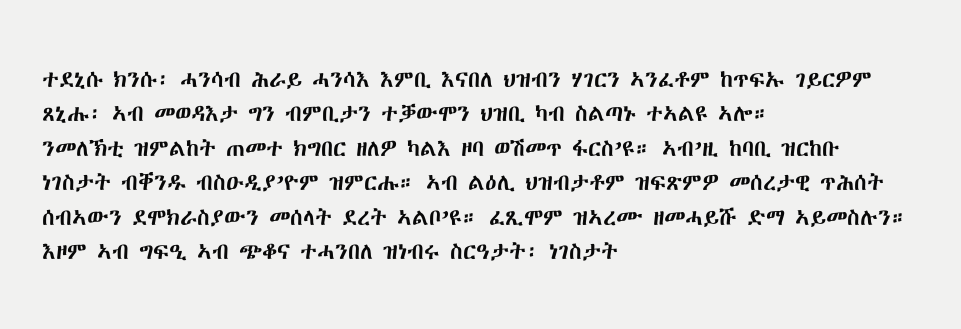ተደኒሱ ክንሱ፡ ሓንሳብ ሕራይ ሓንሳእ እምቢ እናበለ ህዝብን ሃገርን ኣንፈቶም ከጥፍኡ ገይርዎም ጸኒሑ፡ ኣብ መወዳእታ ግን ብምቢታን ተቓውሞን ህዝቢ ካብ ስልጣኑ ተኣልዩ ኣሎ።
ንመለኽቲ ዝምልከት ጠመተ ክግበር ዘለዎ ካልእ ዞባ ወሽመጥ ፋርስ’ዩ። ኣብ’ዚ ከባቢ ዝርከቡ ነገስታት ብቐንዱ ብስዑዲያ’ዮም ዝምርሑ። ኣብ ልዕሊ ህዝብታቶም ዝፍጽምዎ መሰረታዊ ጥሕሰት ሰብኣውን ደሞክራስያውን መሰላት ደረት ኣልቦ’ዩ። ፈጺሞም ዝኣረሙ ዘመሓይሹ ድማ ኣይመስሉን።
እዞም ኣብ ግፍዒ ኣብ ጭቆና ተሓንበለ ዝነብሩ ስርዓታት፡ ነገስታት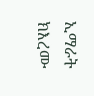ኢማራት ክእረሙ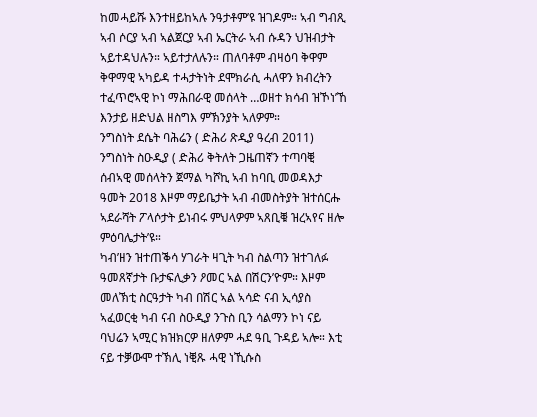ከመሓይሹ እንተዘይከኣሉ ንዓታቶም’ዩ ዝገዶም። ኣብ ግብጺ ኣብ ሶርያ ኣብ ኣልጀርያ ኣብ ኤርትራ ኣብ ሱዳን ህዝብታት ኣይተዳህሉን። ኣይተታለሉን። ጠለባቶም ብዛዕባ ቅዋም ቅዋማዊ ኣካይዳ ተሓታትነት ደሞክራሲ ሓለዋን ክብረትን ተፈጥሮኣዊ ኮነ ማሕበራዊ መሰላት …ወዘተ ክሳብ ዝኾነ’ኸ እንታይ ዘድህል ዘስግእ ምኽንያት ኣለዎም።
ንግስነት ደሴት ባሕሬን ( ድሕሪ ጽዲያ ዓረብ 2011) ንግስነት ስዑዲያ ( ድሕሪ ቅትለት ጋዜጠኛን ተጣባቒ ሰብኣዊ መሰላትን ጀማል ካሾኪ ኣብ ከባቢ መወዳእታ ዓመት 2018 እዞም ማይቤታት ኣብ ብመስትያት ዝተሰርሑ ኣደራሻት ፖላሶታት ይነብሩ ምህላዎም ኣጸቢቑ ዝረኣየና ዘሎ ምዕባሌታት’ዩ።
ካብ’ዘን ዝተጠቕሳ ሃገራት ዛጊት ካብ ስልጣን ዝተገለፉ ዓመጸኛታት ቡታፍሊቃን ዖመር ኣል በሽርን’ዮም። እዞም መለኽቲ ስርዓታት ካብ በሽር ኣል ኣሳድ ናብ ኢሳያስ ኣፈወርቂ ካብ ናብ ስዑዲያ ንጉስ ቢን ሳልማን ኮነ ናይ ባህሬን ኣሚር ክዝክርዎ ዘለዎም ሓደ ዓቢ ጉዳይ ኣሎ። እቲ ናይ ተቓውሞ ተኽሊ ነቒጹ ሓዊ ነኺሱስ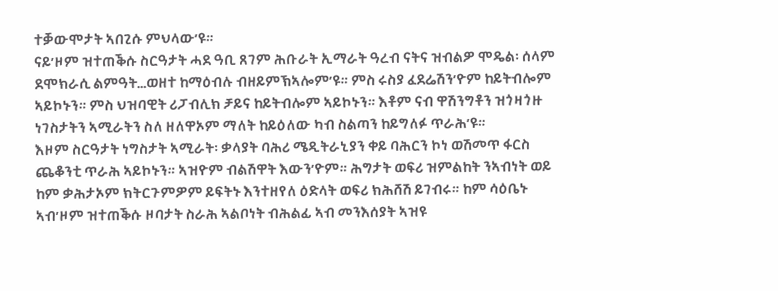ተቓውሞታት ኣበጊሱ ምህላው’ዩ።
ናይ’ዞም ዝተጠቕሱ ስርዓታት ሓደ ዓቢ ጸገም ሕቡራት ኢማራት ዓረብ ናትና ዝብልዎ ሞዴል፡ ሰላም ደሞክራሲ ልምዓት…ወዘተ ከማዕብሉ ብዘይምኽኣሎም’ዩ። ምስ ሩስያ ፈደሬሽን’ዮም ከይትብሎም ኣይኮኑን። ምስ ህዝባዊት ሪፓብሊክ ቻይና ከይትብሎም ኣይኮኑን። እቶም ናብ ዋሽንግቶን ዝጎዛጎዙ ነገስታትን ኣሚራትን ስለ ዘለዋኦም ማለት ከይዕለው ካብ ስልጣን ከይግለፉ ጥራሕ’ዩ።
እዞም ስርዓታት ነግስታት ኣሚራት፡ ቃላያት ባሕሪ ሜዲትራኒያን ቀይ ባሕርን ኮነ ወሽመጥ ፋርስ ጨቆንቲ ጥራሕ ኣይኮኑን። ኣዝዮም ብልሽዋት እውን’ዮም። ሕግታት ወፍሪ ዝምልከት ንኣብነት ወይ ከም ቃሕታኦም ክትርጉምዎም ይፍትኑ እንተዘየለ ዕድላት ወፍሪ ክሕሸሽ ይገብሩ። ከም ሳዕቤኑ ኣብ’ዞም ዝተጠቕሱ ዞባታት ስራሕ ኣልቦነት ብሕልፊ ኣብ መንእሰያት ኣዝዩ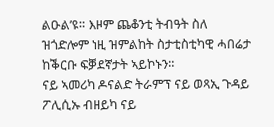ልዑል’ዩ። እዞም ጨቆንቲ ትብዓት ስለ ዝጎድሎም ነዚ ዝምልከት ስታቲስቲካዊ ሓበሬታ ከቕርቡ ፍቓደኛታት ኣይኮኑን።
ናይ ኣመሪካ ዶናልድ ትራምፕ ናይ ወጻኢ ጉዳይ ፖሊሲኡ ብዘይካ ናይ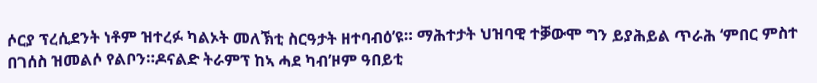ሶርያ ፕረሲደንት ነቶም ዝተረፉ ካልኦት መለኽቲ ስርዓታት ዘተባብዕ’ዩ። ማሕተታት ህዝባዊ ተቓውሞ ግን ይያሕይል ጥራሕ ‘ምበር ምስተ በገሰስ ዝመልሶ የልቦን።ዶናልድ ትራምፕ ከኣ ሓደ ካብ’ዞም ዓበይቲ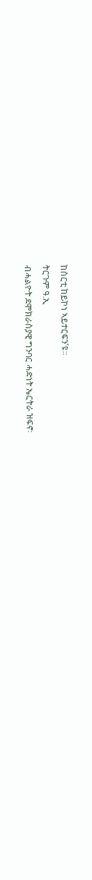ከሰርቲ ከይኮነ ኣይተርፍን’ዩ።
ትርጉም ዓ.ኢ
ብሓልዮት ደሞክራስያዊ ግንባር ሓድነት ኤርትራ ዝፍኖ፡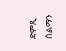ድምጺ ሰልማን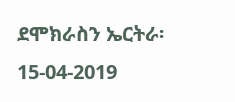ደሞክራስን ኤርትራ፡ 15-04-2019